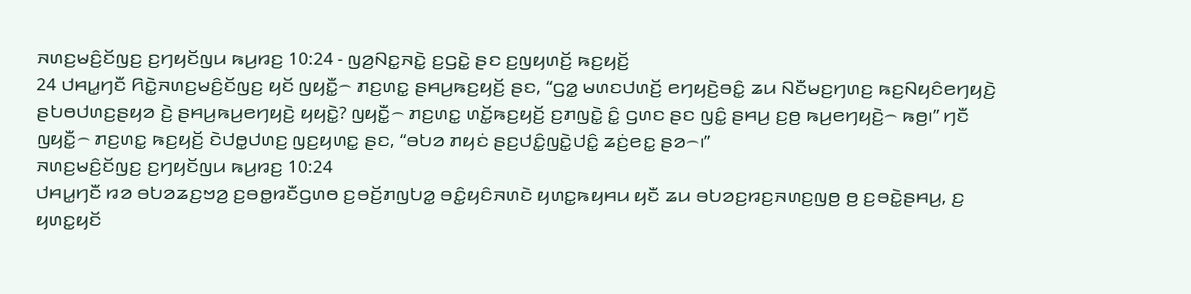ꤏꤛꤢ꤬ꤗꤢꤨ꤬ꤢꤩꤜꤢ꤬ ꤢ꤬ꤚꤟꤢꤩꤜꤣ ꤒꤣ꤬ꤙꤢ꤬ 10:24 - ꤜꤤ꤬ꤡꤢ꤭ꤏꤢꤧ꤭ ꤢ꤬ꤞꤢꤧ꤭ ꤔꤢ ꤢ꤬ꤜꤟꤛꤢꤩ꤬ ꤒꤢ꤬ꤟꤢꤩ꤬
24 ꤓꤌꤣ꤭ꤚꤢꤪ ꤖꤢꤧ꤭ꤏꤛꤢ꤬ꤗꤢꤨ꤬ꤢꤩꤜꤢ꤬ ꤟꤢꤩ ꤜꤟꤢꤪ꤭꤮ ꤊꤢ꤬ꤛꤢ꤭ ꤔꤌꤣ꤬ꤒꤢ꤬ꤟꤢꤩ꤬ ꤔꤢ, “ꤞꤤ꤭ ꤗꤛꤢꤓꤛꤢꤩ꤬ ꤕꤚꤟꤢꤧ꤬ꤋꤢꤨ꤭ ꤘꤣ ꤡꤢꤪꤗꤢ꤬ꤚꤛꤢ꤬ ꤒꤢ꤬ꤡꤟꤢꤨꤕꤚꤟꤢꤧ꤬ ꤔꤝꤥꤓꤛꤢ꤬ꤔꤟꤤ ꤢꤧ꤬ ꤔꤌꤣ꤬ꤒꤣ꤬ꤕꤚꤟꤢꤧ꤬ ꤟꤟꤢꤧ꤭? ꤜꤟꤢꤪ꤭꤮ ꤊꤢ꤬ꤛꤢ꤭ ꤛꤢꤩ꤭ꤒꤢ꤬ꤟꤢꤩ꤬ ꤢ꤬ꤊꤜꤢꤧ꤭ ꤢꤨ꤭ ꤞꤛꤢ ꤔꤢ ꤜꤢꤨ꤭ ꤔꤌꤣ꤬ ꤢ꤬ꤥ꤬ ꤒꤣ꤬ꤕꤚꤟꤢꤧ꤬꤮ ꤒꤥ꤬꤯” ꤚꤢꤪ ꤜꤟꤢꤪ꤭꤮ ꤊꤢ꤬ꤛꤢ꤭ ꤒꤢ꤬ꤟꤢꤩ꤬ ꤢꤧꤓꤥ꤭ꤓꤛꤢ꤬ ꤜꤢ꤬ꤟꤛꤢ꤭ ꤔꤢ, “ꤋꤝꤤ ꤊꤟꤢꤦ ꤔꤢ꤬ꤓꤢꤨ꤭ꤜꤢꤧ꤭ꤓꤢꤨ꤭ ꤘꤢꤦ꤬ꤕꤢ꤭ ꤔꤤ꤮꤯”
ꤏꤛꤢ꤬ꤗꤢꤨ꤬ꤢꤩꤜꤢ꤬ ꤢ꤬ꤚꤟꤢꤩꤜꤣ ꤒꤣ꤬ꤙꤢ꤬ 10:24
ꤓꤌꤣ꤭ꤚꤢꤪ ꤙꤤ ꤋꤝꤤꤘꤢ꤬ꤠꤤ꤬ ꤢ꤬ꤋꤥ꤭ꤙꤢꤪꤞꤛꤥ ꤢ꤬ꤋꤢꤩ꤬ꤊꤜꤝꤤ꤭ ꤋꤢꤨ꤭ꤟꤢꤨꤏꤛꤢꤧ ꤟꤛꤢ꤭ꤒꤟꤌꤣ ꤟꤢꤪ ꤘꤣ ꤋꤝꤤꤢ꤬ꤙꤢ꤬ꤏꤛꤢ꤬ꤜꤥ꤬ ꤥ꤬ ꤢ꤬ꤋꤢꤧ꤭ꤔꤌꤣ꤬, ꤢ꤬ ꤟꤛꤢ꤭ꤟꤢꤩ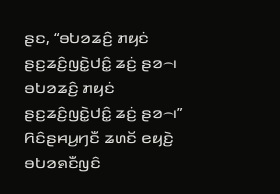ꤔꤢ, “ꤋꤝꤤꤘꤢꤨ꤬ ꤊꤟꤢꤦ ꤔꤢ꤬ꤘꤢꤨ꤬ꤜꤢꤧ꤭ꤓꤢꤨ꤭ ꤘꤢꤦ꤬ ꤔꤤ꤮꤯ ꤋꤝꤤꤘꤢꤨ꤬ ꤊꤟꤢꤦ ꤔꤢ꤬ꤘꤢꤨ꤬ꤜꤢꤧ꤭ꤓꤢꤨ꤭ ꤘꤢꤦ꤬ ꤔꤤ꤮꤯”
ꤖꤢꤨꤔꤌꤣ꤬ꤚꤢꤪ ꤘꤛꤢꤩ ꤕꤟꤢꤧ꤬ ꤋꤝꤤꤎꤢꤪꤜꤢꤨ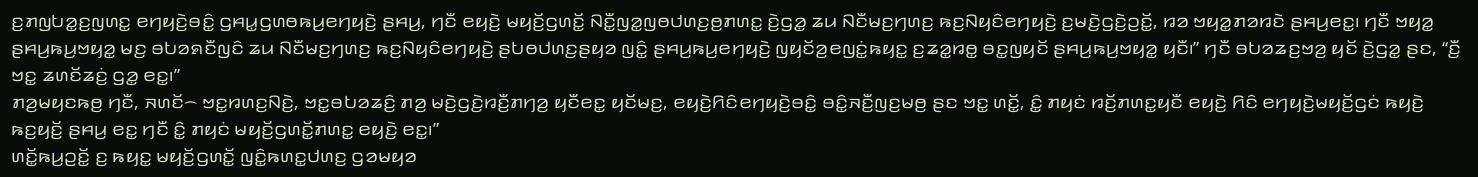ꤢ꤬ꤊꤜꤝꤤ꤭ꤢ꤬ꤜꤛꤢ꤭ ꤕꤚꤟꤢꤧ꤬ꤋꤢꤨ꤭ ꤞꤌꤣ꤭ꤞꤛꤥꤒꤣ꤬ꤕꤚꤟꤢꤧ꤬ ꤔꤌꤣ꤬, ꤚꤢꤪ ꤕꤟꤢꤧ꤬ ꤗꤟꤢꤩ꤬ꤞꤛꤢꤩ꤭ ꤡꤢꤪ꤭ꤜꤤ꤭ꤜꤥꤓꤛꤢ꤬ꤥ꤬ꤊꤛꤢ꤭ ꤢꤧ꤬ꤞꤤ꤭ ꤘꤣ ꤡꤢꤪꤗꤢ꤬ꤚꤛꤢ꤬ ꤒꤢ꤬ꤡꤟꤢꤨꤕꤚꤟꤢꤧ꤬ ꤢ꤬ꤗꤢꤧ꤬ꤞꤢꤧ꤬ꤑꤢꤩ꤭, ꤙꤤ ꤠꤟꤤ꤭ꤊꤤꤙꤢꤧ ꤔꤌꤣ꤬ꤕꤢ꤭꤯ ꤚꤢꤪ ꤠꤟꤤ꤭ ꤔꤌꤣ꤬ꤒꤣ꤬ꤠꤟꤤ꤭ ꤗꤢ꤬ ꤋꤝꤤꤎꤢꤪꤜꤢꤨ ꤘꤣ ꤡꤢꤪꤗꤢ꤬ꤚꤛꤢ꤬ ꤒꤢ꤬ꤡꤟꤢꤨꤕꤚꤟꤢꤧ꤬ ꤔꤝꤥꤓꤛꤢ꤬ꤔꤟꤤ ꤜꤢꤨ꤭ ꤔꤌꤣ꤬ꤒꤣ꤬ꤕꤚꤟꤢꤧ꤬ ꤜꤟꤢꤩꤤ꤬ꤕꤜꤢꤦ꤭ꤒꤟꤢ꤭ ꤢ꤬ꤘꤤ꤭ꤙꤥ꤭ ꤋꤢ꤭ꤜꤟꤢꤩ ꤔꤌꤣ꤬ꤒꤣ꤬ꤠꤟꤤ꤭ ꤟꤢꤪ꤯” ꤚꤢꤪ ꤋꤝꤤꤘꤢ꤬ꤠꤤ꤬ ꤟꤢꤩ ꤢꤧ꤬ꤞꤤ꤭ ꤔꤢ, “ꤢꤪ꤬ ꤠꤢ꤭ ꤘꤛꤢꤩꤘꤢꤦ꤬ ꤞꤤ꤭ ꤕꤢ꤭꤯”
ꤊꤤ꤬ꤗꤟꤢꤒꤥ꤬ ꤚꤢꤪ, ꤏꤛꤢꤩ꤮ ꤠꤢ꤭ꤙꤛꤢ꤬ꤡꤢꤧ꤬, ꤠꤢ꤭ꤋꤝꤤꤘꤢꤨ꤬ ꤊꤤ꤬ ꤗꤢꤧ꤬ꤞꤢꤧ꤬ꤙꤢꤪ꤬ꤊꤚꤤ꤬ ꤟꤢꤪꤕꤢ꤭ ꤟꤢꤩꤗꤢ꤬, ꤕꤟꤢꤧ꤬ꤖꤢꤨꤕꤚꤟꤢꤧ꤬ꤋꤢꤨ꤭ ꤋꤢꤨ꤭ꤏꤢꤪ꤬ꤜꤢ꤬ꤗꤥ꤬ ꤔꤢ ꤠꤢ꤭ ꤛꤢꤩ꤭, ꤢꤨ꤭ ꤊꤟꤢꤦ ꤙꤢꤩ꤬ꤊꤛꤢ꤭ꤟꤢꤪ ꤕꤟꤢꤧ꤬ ꤖꤢꤨ ꤕꤚꤟꤢꤧ꤬ꤗꤟꤢꤩ꤬ꤞꤢꤦ ꤒꤟꤢꤧ꤬ ꤒꤢ꤬ꤟꤢꤩ꤬ ꤔꤌꤣ꤬ ꤕꤢ꤭ ꤚꤢꤪ ꤢꤨ꤭ ꤊꤟꤢꤦ ꤗꤟꤢꤩ꤬ꤞꤛꤢꤩ꤭ꤊꤛꤢ꤭ ꤕꤟꤢꤧ꤬ ꤕꤢ꤭꤯”
ꤛꤢꤩ꤭ꤒꤣ꤬ꤑꤢꤩ꤭ ꤢ꤬ ꤒꤟꤢ꤭ ꤗꤟꤢꤩ꤬ꤞꤛꤢꤩ꤭ ꤜꤢꤨ꤭ꤒꤛꤢ꤭ꤓꤛꤢ꤬ ꤞꤤꤗꤟꤤ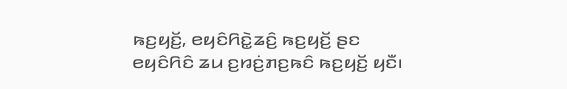ꤒꤢ꤬ꤟꤢꤩ꤬, ꤕꤟꤢꤨꤖꤢꤧ꤭ꤘꤢꤨ꤬ ꤒꤢ꤬ꤟꤢꤩ꤬ ꤔꤢ ꤕꤟꤢꤨꤖꤢꤨ ꤘꤣ ꤢ꤬ꤙꤢꤦ꤬ꤊꤢ꤬ꤒꤢꤨ ꤒꤢ꤬ꤟꤢꤩ꤬ ꤟꤢꤪ꤯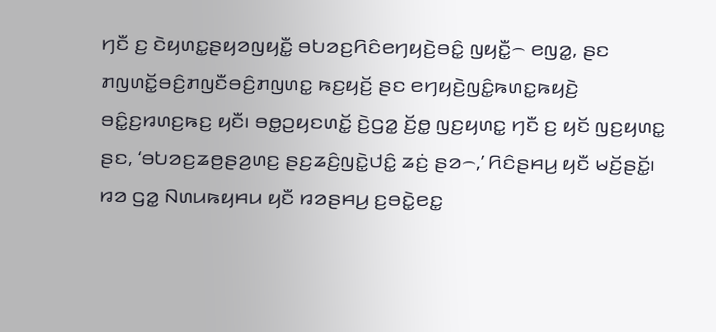ꤚꤢꤪ ꤢ꤬ ꤢꤧꤟꤛꤢ꤭ꤔꤟꤤꤜꤟꤢꤪ꤭ ꤋꤝꤤꤢ꤬ꤖꤢꤨꤕꤚꤟꤢꤧ꤬ꤋꤢꤨ꤭ ꤜꤟꤢꤪ꤭꤮ ꤕꤜꤤ꤭, ꤔꤢ ꤊꤜꤛꤢꤩ꤭ꤋꤢꤨ꤬ꤊꤜꤢꤪꤋꤢꤨ꤬ꤊꤜꤛꤢ꤭ ꤒꤢ꤬ꤟꤢꤩ꤬ ꤔꤢ ꤕꤚꤟꤢꤧ꤬ꤜꤢꤨ꤭ꤒꤛꤢ꤭ꤒꤟꤢꤧ꤬ ꤋꤢꤨ꤭ꤢ꤬ꤙꤛꤢ꤬ꤒꤢ꤬ ꤟꤢꤪ꤯ ꤋꤥ꤭ꤑꤟꤢꤛꤢꤩ꤭ ꤢꤧ꤬ꤞꤤ꤭ ꤢꤩ꤬ꤥ꤭ ꤜꤢ꤬ꤟꤛꤢ꤭ ꤚꤢꤪ ꤢ꤬ ꤟꤢꤩ ꤜꤢ꤬ꤟꤛꤢ꤭ ꤔꤢ, ‘ꤋꤝꤤꤢ꤬ꤘꤥ꤬ꤔꤤ꤬ꤛꤢ꤬ ꤔꤢ꤬ꤘꤢꤨ꤬ꤜꤢꤧ꤭ꤓꤢꤨ꤭ ꤘꤢꤦ꤬ ꤔꤤ꤮,’ ꤖꤢꤨꤔꤌꤣ꤬ ꤟꤢꤪ ꤗꤢꤩ꤬ꤔꤢꤩ꤭꤯
ꤙꤤ ꤞꤤ꤭ ꤡꤛꤣꤒꤟꤌꤣ ꤟꤢꤪ ꤙꤤꤔꤌꤣ꤬ ꤢ꤬ꤋꤢꤧ꤭ꤕꤢ꤭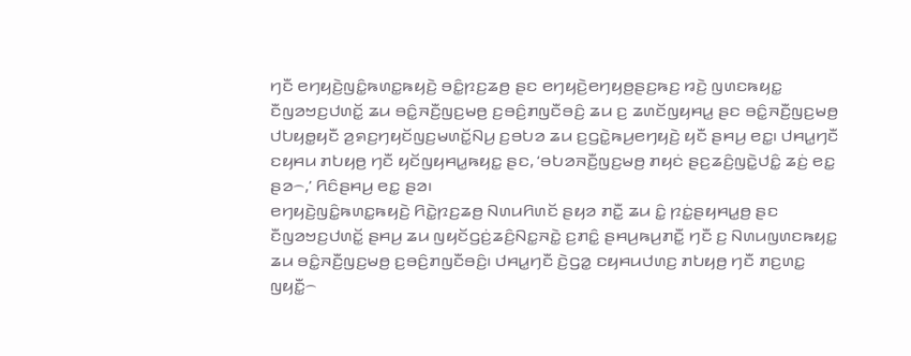ꤚꤢꤪ ꤕꤚꤟꤢꤧ꤬ꤜꤢꤨ꤭ꤒꤛꤢ꤭ꤒꤟꤢꤧ꤬ ꤋꤢꤨ꤭ꤐꤢ꤬ꤘꤥ꤬ ꤔꤢ ꤕꤚꤟꤢꤧ꤬ꤕꤚꤟꤥ꤬ꤔꤢ꤬ꤒꤢ꤬ ꤙꤢꤧ꤬ ꤜꤛꤢꤒꤟꤢ꤭ ꤢꤪꤜꤤꤠꤢ꤬ꤓꤛꤢꤩ꤭ ꤘꤣ ꤋꤢꤨ꤭ꤏꤢꤪ꤬ꤜꤢ꤬ꤗꤥ꤬ ꤢ꤬ꤋꤢꤨ꤬ꤊꤜꤢꤪꤋꤢꤨ꤬ ꤘꤣ ꤢ꤬ ꤘꤛꤢꤩꤜꤟꤌꤣ꤭ ꤔꤢ ꤋꤢꤨ꤭ꤏꤢꤪ꤬ꤜꤢ꤬ꤗꤥ꤬ ꤓꤝꤟꤥ꤭ꤟꤢꤪ ꤤ꤬ꤎꤢ꤬ꤚꤟꤢꤩꤜꤢ꤬ꤗꤛꤢꤩ꤭ꤡꤣ꤬ ꤢ꤬ꤋꤝꤤ ꤘꤣ ꤢ꤬ꤞꤢꤧ꤭ꤒꤣ꤬ꤕꤚꤟꤢꤧ꤬ ꤟꤢꤪ ꤔꤌꤣ꤬ ꤕꤢ꤭꤯ ꤓꤌꤣ꤭ꤚꤢꤪ ꤢꤟꤌꤣ ꤊꤝꤟꤥ꤬ ꤚꤢꤪ ꤟꤢꤩꤜꤟꤌꤣ꤭ꤒꤟꤢ꤭ ꤔꤢ, ‘ꤋꤝꤤꤏꤢꤪ꤬ꤜꤢ꤬ꤗꤥ꤬ ꤊꤟꤢꤦ ꤔꤢ꤬ꤘꤢꤨ꤬ꤜꤢꤧ꤭ꤓꤢꤨ꤭ ꤘꤢꤦ꤬ ꤕꤢ꤭ ꤔꤤ꤮,’ ꤖꤢꤨꤔꤌꤣ꤬ ꤕꤢ꤭ ꤔꤤ꤯
ꤕꤚꤟꤢꤧ꤬ꤜꤢꤨ꤭ꤒꤛꤢ꤭ꤒꤟꤢꤧ꤬ ꤖꤢꤧ꤭ꤐꤢ꤬ꤘꤥ꤬ ꤡꤛꤣꤖꤛꤢꤩ ꤔꤟꤤ ꤊꤢꤪ꤭ ꤘꤣ ꤢꤨ꤭ ꤐꤢꤦ꤭ꤔꤟꤌꤣ꤭ꤥ꤬ ꤔꤢ ꤢꤪꤜꤤꤠꤢ꤬ꤓꤛꤢꤩ꤭ ꤔꤌꤣ꤬ ꤘꤣ ꤜꤟꤢꤩꤞꤢꤦ꤬ꤘꤢꤨ꤬ꤡꤢ꤭ꤏꤢꤧ꤭ ꤢ꤬ꤊꤢꤨ꤭ ꤔꤌꤣ꤬ꤒꤣ꤬ꤊꤢꤪ꤭ ꤚꤢꤪ ꤢ꤬ ꤡꤛꤣꤜꤛꤢꤒꤟꤢ꤭ ꤘꤣ ꤋꤢꤨ꤭ꤏꤢꤪ꤬ꤜꤢ꤬ꤗꤥ꤬ ꤢ꤬ꤋꤢꤨ꤬ꤊꤜꤢꤪꤋꤢꤨ꤬꤯ ꤓꤌꤣ꤭ꤚꤢꤪ ꤢꤧ꤬ꤞꤤ꤭ ꤢꤟꤌꤣꤓꤛꤢ꤬ ꤊꤝꤟꤥ꤬ ꤚꤢꤪ ꤊꤢ꤬ꤛꤢ꤭ ꤜꤟꤢꤪ꤭꤮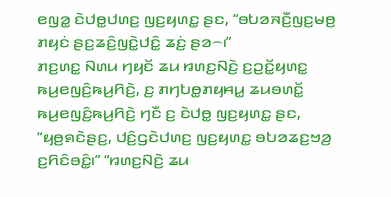ꤕꤜꤤ꤭ ꤢꤧꤓꤥ꤭ꤓꤛꤢ꤬ ꤜꤢ꤬ꤟꤛꤢ꤭ ꤔꤢ, “ꤋꤝꤤꤏꤢꤪ꤬ꤜꤢ꤬ꤗꤥ꤬ ꤊꤟꤢꤦ ꤔꤢ꤬ꤘꤢꤨ꤬ꤜꤢꤧ꤭ꤓꤢꤨ꤭ ꤘꤢꤦ꤬ ꤔꤤ꤮꤯”
ꤊꤢ꤬ꤛꤢ꤭ ꤡꤛꤣ ꤚꤟꤢꤩ ꤘꤣ ꤙꤛꤢ꤬ꤡꤢꤧ꤬ ꤢ꤬ꤑꤢꤩ꤭ꤟꤛꤢ꤭ ꤒꤣ꤬ꤕꤜꤢꤨ꤬ꤒꤣ꤬ꤖꤢꤧ꤬, ꤢ꤬ ꤊꤚꤝꤥ꤭ꤊꤟꤌꤣ꤭ ꤘꤣꤋꤛꤢꤩ꤭ ꤒꤣ꤬ꤕꤜꤢꤨ꤬ꤒꤣ꤬ꤖꤢꤧ꤬ ꤚꤢꤪ ꤢ꤬ ꤢꤧꤓꤥ꤭ ꤜꤢ꤬ꤟꤛꤢ꤭ ꤔꤢ, “ꤟꤥ꤬ꤎꤢꤧꤔꤢ꤬, ꤓꤢꤨ꤬ꤞꤢꤧꤓꤛꤢ꤬ ꤜꤢ꤬ꤟꤛꤢ꤭ ꤋꤝꤤꤘꤢ꤬ꤠꤤ꤬ ꤢ꤬ꤖꤢꤨꤋꤢꤨ꤭꤯” “ꤙꤛꤢ꤬ꤡꤢꤧ꤬ ꤘꤣ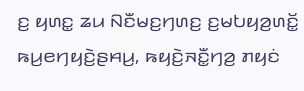ꤢ꤬ ꤟꤛꤢ꤭ ꤘꤣ ꤡꤢꤪꤗꤢ꤬ꤚꤛꤢ꤬ ꤢ꤬ꤗꤝꤟꤤ꤬ꤛꤢꤩ꤭ ꤒꤣ꤬ꤕꤚꤟꤢꤧ꤬ꤔꤌꤣ꤬, ꤒꤟꤢꤧ꤬ꤏꤢꤪ꤭ꤚꤤ꤬ ꤊꤟꤢꤦ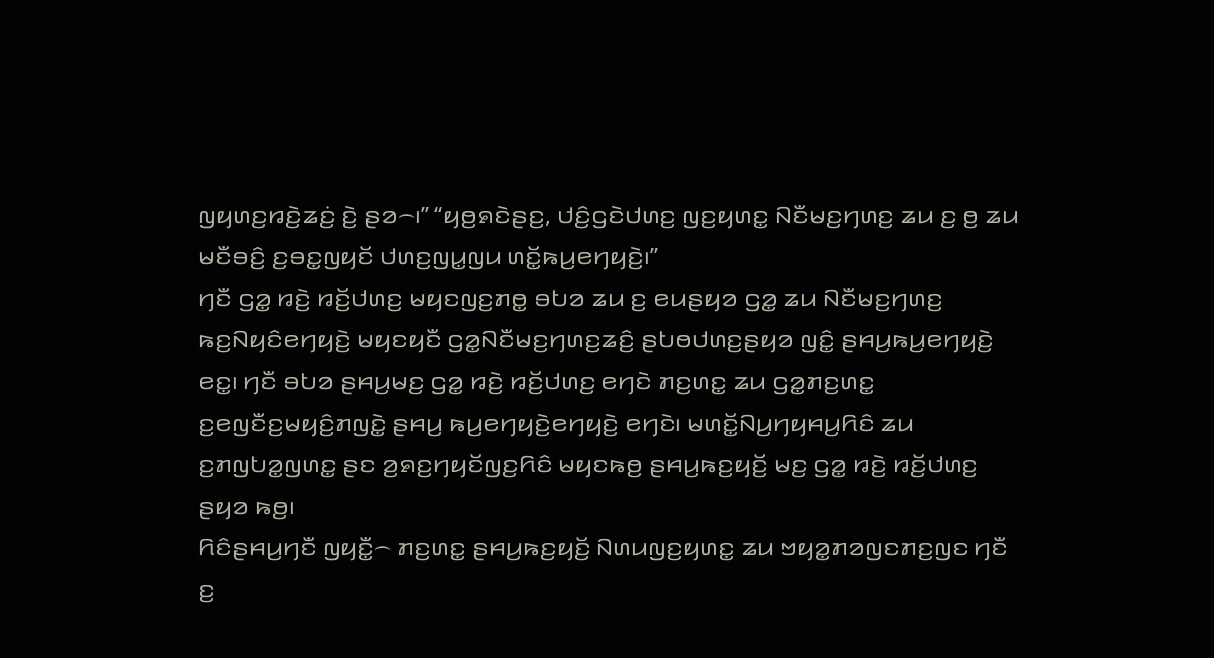ꤜꤟꤛꤢ꤬ꤙꤢꤧ꤬ꤘꤢꤦ꤬ ꤢꤧ꤬ ꤔꤤ꤮꤯” “ꤟꤥ꤬ꤎꤢꤧꤔꤢ꤬, ꤓꤢꤨ꤬ꤞꤢꤧꤓꤛꤢ꤬ ꤜꤢ꤬ꤟꤛꤢ꤭ ꤡꤢꤪꤗꤢ꤬ꤚꤛꤢ꤬ ꤘꤣ ꤢ꤬ ꤥ꤬ ꤘꤣ ꤗꤢꤪꤋꤢꤨ꤬ ꤢ꤬ꤋꤢ꤭ꤜꤟꤢꤩ ꤓꤛꤢ꤬ꤜꤣ꤭ꤜꤣ ꤛꤢꤩ꤭ꤒꤣ꤬ꤕꤚꤟꤢꤧ꤬꤯”
ꤚꤢꤪ ꤞꤤ꤭ ꤙꤢꤧ꤬ ꤙꤢꤩ꤬ꤓꤛꤢ꤬ ꤗꤟꤢꤜꤢ꤬ꤊꤥ꤭ ꤋꤝꤤ ꤘꤣ ꤢ꤬ ꤕꤣꤔꤟꤤ ꤞꤤ꤭ ꤘꤣ ꤡꤢꤪꤗꤢ꤬ꤚꤛꤢ꤬ ꤒꤢ꤬ꤡꤟꤢꤨꤕꤚꤟꤢꤧ꤬ ꤗꤟꤢꤟꤢꤪ ꤞꤤ꤭ꤡꤢꤪꤗꤢ꤬ꤚꤛꤢ꤬ꤘꤢꤨ꤬ ꤔꤝꤥꤓꤛꤢ꤬ꤔꤟꤤ ꤜꤢꤨ꤭ ꤔꤌꤣ꤬ꤒꤣ꤬ꤕꤚꤟꤢꤧ꤬ ꤕꤢ꤭꤯ ꤚꤢꤪ ꤋꤝꤤ ꤔꤌꤣ꤬ꤗꤢ꤬ ꤞꤤ꤭ ꤙꤢꤧ꤬ ꤙꤢꤩ꤬ꤓꤛꤢ꤬ ꤕꤚꤢꤧ ꤊꤢ꤬ꤛꤢ꤭ ꤘꤣ ꤞꤤ꤭ꤊꤢ꤬ꤛꤢ꤭ ꤢ꤬ꤕꤜꤢꤪꤢ꤬ꤗꤟꤢꤨ꤬ꤊꤜꤢꤧ꤭ ꤔꤌꤣ꤬ ꤒꤣ꤬ꤕꤚꤟꤢꤧ꤬ꤕꤚꤟꤢꤧ꤬ ꤕꤚꤢꤧ꤯ ꤗꤛꤢꤩ꤭ꤡꤣ꤬ꤚꤟꤌꤣ꤬ꤖꤢꤨ ꤘꤣ ꤢ꤬ꤊꤜꤝꤤ꤭ꤜꤛꤢ꤭ ꤔꤢ ꤤ꤬ꤎꤢ꤬ꤚꤟꤢꤩꤜꤢ꤬ꤖꤢꤨ ꤗꤟꤢꤒꤥ꤬ ꤔꤌꤣ꤬ꤒꤢ꤬ꤟꤢꤩ꤬ ꤗꤢ꤬ ꤞꤤ꤭ ꤙꤢꤧ꤬ ꤙꤢꤩ꤬ꤓꤛꤢ꤬ ꤔꤟꤤ ꤒꤥ꤬꤯
ꤖꤢꤨꤔꤌꤣ꤬ꤚꤢꤪ ꤜꤟꤢꤪ꤭꤮ ꤊꤢ꤬ꤛꤢ꤭ ꤔꤌꤣ꤬ꤒꤢ꤬ꤟꤢꤩ꤬ ꤡꤛꤣꤜꤢ꤬ꤟꤛꤢ꤭ ꤘꤣ ꤠꤟꤤ꤭ꤊꤤꤜꤢꤊꤢ꤬ꤜꤢ ꤚꤢꤪ ꤢ꤬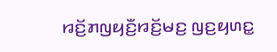ꤙꤢꤩ꤬ꤊꤜꤟꤢꤪ꤬ꤙꤢꤩ꤬ꤗꤢ꤬ ꤜꤢ꤬ꤟꤛꤢ꤭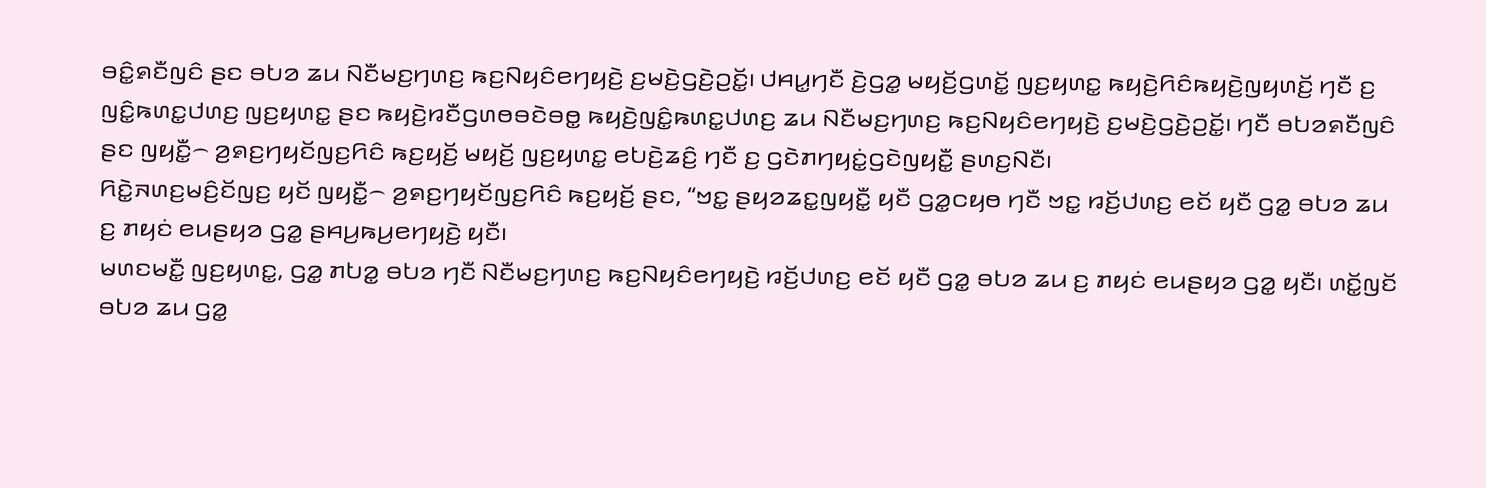ꤋꤢꤨ꤭ꤎꤢꤪꤜꤢꤨ ꤔꤢ ꤋꤝꤤ ꤘꤣ ꤡꤢꤪꤗꤢ꤬ꤚꤛꤢ꤬ ꤒꤢ꤬ꤡꤟꤢꤨꤕꤚꤟꤢꤧ꤬ ꤢ꤬ꤗꤢꤧ꤬ꤞꤢꤧ꤬ꤑꤢꤩ꤭꤯ ꤓꤌꤣ꤭ꤚꤢꤪ ꤢꤧ꤬ꤞꤤ꤭ ꤗꤟꤢꤩ꤬ꤞꤛꤢꤩ꤭ ꤜꤢ꤬ꤟꤛꤢ꤭ ꤒꤟꤢꤧ꤬ꤖꤢꤨꤒꤟꤢꤧ꤬ꤜꤟꤛꤢꤩ꤬ ꤚꤢꤪ ꤢ꤬ ꤜꤢꤨ꤭ꤒꤛꤢ꤭ꤓꤛꤢ꤬ ꤜꤢ꤬ꤟꤛꤢ꤭ ꤔꤢ ꤒꤟꤢꤧ꤬ꤙꤢꤪꤞꤛꤥꤋꤢꤧꤋꤥ꤭ ꤒꤟꤢꤧ꤬ꤜꤢꤨ꤭ꤒꤛꤢ꤭ꤓꤛꤢ꤬ ꤘꤣ ꤡꤢꤪꤗꤢ꤬ꤚꤛꤢ꤬ ꤒꤢ꤬ꤡꤟꤢꤨꤕꤚꤟꤢꤧ꤬ ꤢ꤬ꤗꤢꤧ꤬ꤞꤢꤧ꤬ꤑꤢꤩ꤭꤯ ꤚꤢꤪ ꤋꤝꤤꤎꤢꤪꤜꤢꤨ ꤔꤢ ꤜꤟꤢꤪ꤭꤮ ꤤ꤬ꤎꤢ꤬ꤚꤟꤢꤩꤜꤢ꤬ꤖꤢꤨ ꤒꤢ꤬ꤟꤢꤩ꤬ ꤗꤟꤢꤩ꤬ ꤜꤢ꤬ꤟꤛꤢ꤭ ꤕꤝꤢꤧ꤬ꤘꤢꤨ꤬ ꤚꤢꤪ ꤢ꤬ ꤞꤢꤧꤊꤚꤟꤢꤦ꤭ꤞꤢꤧꤜꤟꤢꤪ꤭ ꤔꤛꤢ꤬ꤡꤢꤪ꤯
ꤖꤢꤧ꤭ꤏꤛꤢ꤬ꤗꤢꤨ꤬ꤢꤩꤜꤢ꤬ ꤟꤢꤩ ꤜꤟꤢꤪ꤭꤮ ꤤ꤬ꤎꤢ꤬ꤚꤟꤢꤩꤜꤢ꤬ꤖꤢꤨ ꤒꤢ꤬ꤟꤢꤩ꤬ ꤔꤢ, “ꤠꤢ꤭ ꤔꤟꤤꤘꤢ꤭ꤜꤟꤢꤪ꤭ ꤟꤢꤪ ꤞꤤ꤭ꤍꤟꤥ ꤚꤢꤪ ꤠꤢ꤭ ꤙꤢꤩ꤬ꤓꤛꤢ꤬ ꤕꤢꤩ ꤟꤢꤪ ꤞꤤ꤭ ꤋꤝꤤ ꤘꤣ ꤢ꤬ ꤊꤟꤢꤦ ꤕꤣꤔꤟꤤ ꤞꤤ꤭ ꤔꤌꤣ꤬ꤒꤣ꤬ꤕꤚꤟꤢꤧ꤬ ꤟꤢꤪ꤯
ꤗꤛꤢꤗꤢꤪ꤭ ꤜꤢ꤬ꤟꤛꤢ꤭, ꤞꤤ꤭ ꤊꤝꤤ꤭ ꤋꤝꤤ ꤚꤢꤪ ꤡꤢꤪꤗꤢ꤬ꤚꤛꤢ꤬ ꤒꤢ꤬ꤡꤟꤢꤨꤕꤚꤟꤢꤧ꤬ ꤙꤢꤩ꤬ꤓꤛꤢ꤬ ꤕꤢꤩ ꤟꤢꤪ ꤞꤤ꤭ ꤋꤝꤤ ꤘꤣ ꤢ꤬ ꤊꤟꤢꤦ ꤕꤣꤔꤟꤤ ꤞꤤ꤭ ꤟꤢꤪ꤯ ꤛꤢꤩ꤭ꤜꤢꤩ ꤋꤝꤤ ꤘꤣ ꤞꤤ꤭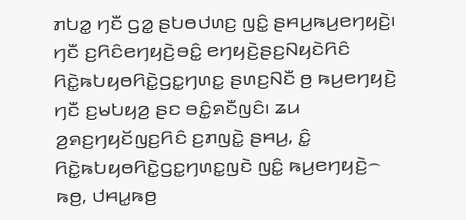ꤊꤝꤤ꤭ ꤚꤢꤪ ꤞꤤ꤭ ꤔꤝꤥꤓꤛꤢ꤬ ꤜꤢꤨ꤭ ꤔꤌꤣ꤬ꤒꤣ꤬ꤕꤚꤟꤢꤧ꤬꤯
ꤚꤢꤪ ꤢ꤬ꤖꤢꤨꤕꤚꤟꤢꤧ꤬ꤋꤢꤨ꤭ ꤕꤚꤟꤢꤧ꤬ꤔꤢ꤬ꤡꤟꤢꤧꤖꤢꤨ ꤖꤢꤧ꤭ꤒꤝꤟꤥꤖꤢꤧ꤭ꤞꤢ꤭ꤚꤛꤢ꤭ ꤔꤛꤢ꤬ꤡꤢꤪ ꤥ꤬ ꤒꤣ꤬ꤕꤚꤟꤢꤧ꤬ ꤚꤢꤪ ꤢ꤬ꤗꤝꤟꤤ꤬ ꤔꤢ ꤋꤢꤨ꤭ꤎꤢꤪꤜꤢꤨ꤯ ꤘꤣ ꤤ꤬ꤎꤢ꤬ꤚꤟꤢꤩꤜꤢ꤬ꤖꤢꤨ ꤢ꤬ꤊꤜꤢꤧ꤭ ꤔꤌꤣ꤬, ꤢꤨ꤭ ꤖꤢꤧ꤭ꤒꤝꤟꤥꤖꤢꤧ꤭ꤞꤢ꤭ꤚꤛꤢ꤭ꤜꤢꤧ ꤜꤢꤨ꤭ ꤒꤣ꤬ꤕꤚꤟꤢꤧ꤬꤮ ꤒꤥ꤬, ꤓꤌꤣ꤭ꤒꤥ꤬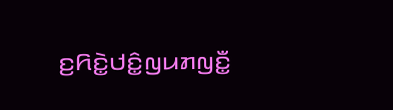ꤢ꤬ꤖꤢꤧ꤭ꤓꤢꤨ꤭ꤜꤣꤊꤜꤢꤪ꤭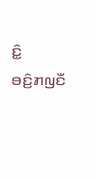ꤢꤨ꤭ ꤋꤢꤨ꤬ꤊꤜꤢꤪ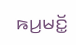ꤒꤣ꤬ꤗꤢꤩ꤭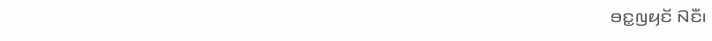ꤋꤢ꤭ꤜꤟꤢꤩ ꤡꤢꤪ꤯